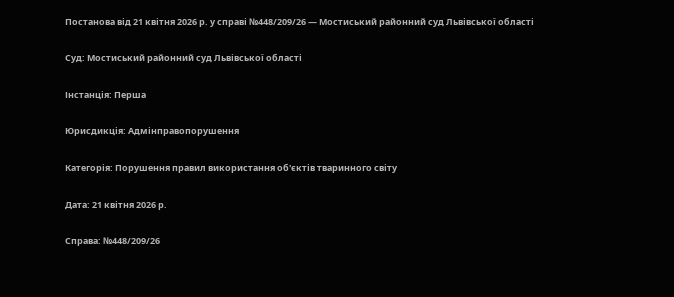Постанова від 21 квітня 2026 р. у справі №448/209/26 — Мостиський районний суд Львівської області

Суд: Мостиський районний суд Львівської області

Інстанція: Перша

Юрисдикція: Адмінправопорушення

Категорія: Порушення правил використання об'єктів тваринного світу

Дата: 21 квітня 2026 р.

Справа: №448/209/26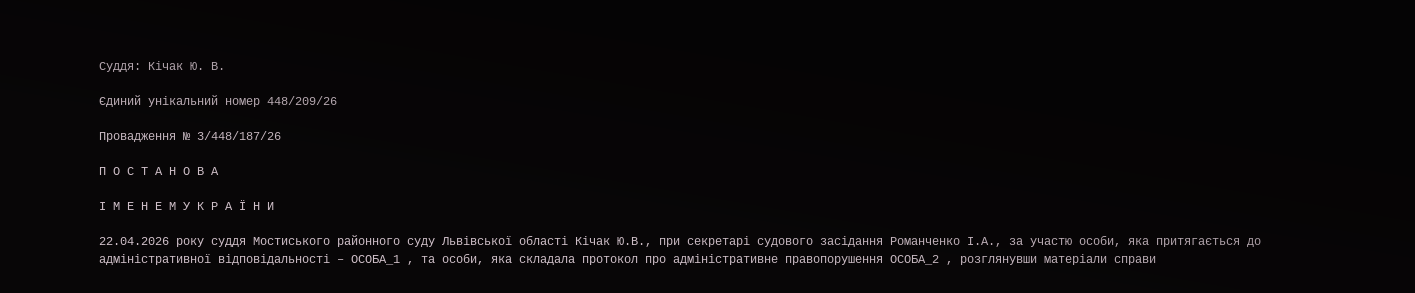Суддя: Кічак Ю. В.

Єдиний унікальний номер 448/209/26

Провадження № 3/448/187/26

П О С Т А Н О В А

І М Е Н Е М У К Р А Ї Н И

22.04.2026 року суддя Мостиського районного суду Львівської області Кічак Ю.В., при секретарі судового засідання Романченко І.А., за участю особи, яка притягається до адміністративної відповідальності – ОСОБА_1 , та особи, яка складала протокол про адміністративне правопорушення ОСОБА_2 , розглянувши матеріали справи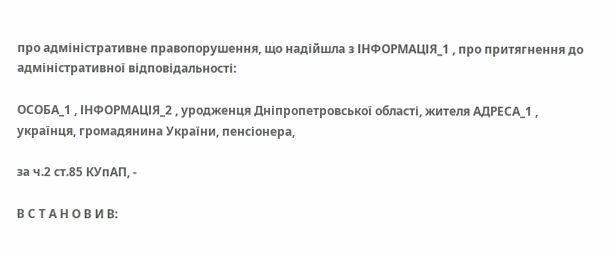про адміністративне правопорушення, що надійшла з ІНФОРМАЦІЯ_1 , про притягнення до адміністративної відповідальності:

ОСОБА_1 , ІНФОРМАЦІЯ_2 , уродженця Дніпропетровської області, жителя АДРЕСА_1 , українця, громадянина України, пенсіонера,

за ч.2 ст.85 КУпАП, -

В С Т А Н О В И В: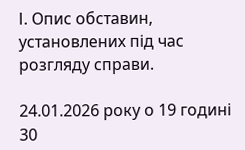І. Опис обставин, установлених під час розгляду справи.

24.01.2026 року о 19 годині 30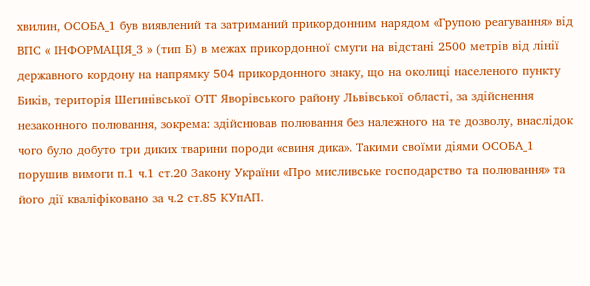хвилин, ОСОБА_1 був виявлений та затриманий прикордонним нарядом «Групою реагування» від ВПС « ІНФОРМАЦІЯ_3 » (тип Б) в межах прикордонної смуги на відстані 2500 метрів від лінії державного кордону на напрямку 504 прикордонного знаку, що на околиці населеного пункту Биків, територія Шегинівської ОТГ Яворівського району Львівської області, за здійснення незаконного полювання, зокрема: здійснював полювання без належного на те дозволу, внаслідок чого було добуто три диких тварини породи «свиня дика». Такими своїми діями ОСОБА_1 порушив вимоги п.1 ч.1 ст.20 Закону України «Про мисливське господарство та полювання» та його дії кваліфіковано за ч.2 ст.85 КУпАП.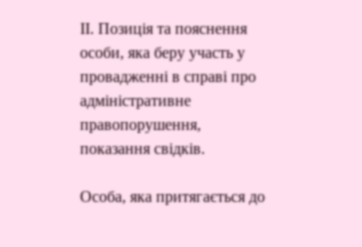ІІ. Позиція та пояснення особи, яка беру участь у провадженні в справі про адміністративне правопорушення, показання свідків.

Особа, яка притягається до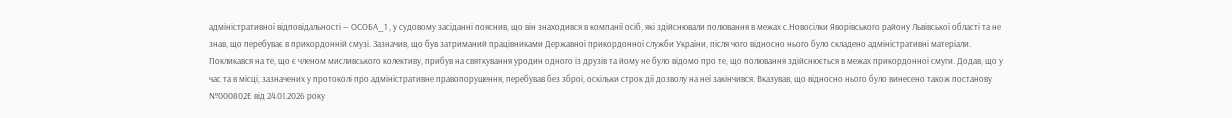адміністративної відповідальності — ОСОБА_1 , у судовому засіданні пояснив, що він знаходився в компанії осіб, які здійснювали полювання в межах с.Новосілки Яворівського району Львівської області та не знав, що перебуває в прикордонній смузі. Зазначив, що був затриманий працівниками Державної прикордонної служби України, після чого відносно нього було складено адміністративні матеріали. Покликався на те, що є членом мисливського колективу, прибув на святкування уродин одного із друзів та йому не було відомо про те, що полювання здійснюється в межах прикордонної смуги. Додав, що у час та в місці, зазначених у протоколі про адміністративне правопорушення, перебував без зброї, оскільки строк дії дозволу на неї закінчився. Вказував, що відносно нього було винесено також постанову №000802Е від 24.01.2026 року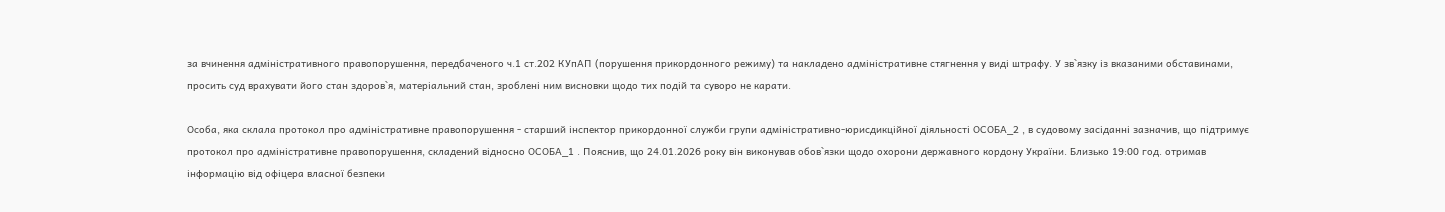за вчинення адміністративного правопорушення, передбаченого ч.1 ст.202 КУпАП (порушення прикордонного режиму) та накладено адміністративне стягнення у виді штрафу. У зв`язку із вказаними обставинами, просить суд врахувати його стан здоров`я, матеріальний стан, зроблені ним висновки щодо тих подій та суворо не карати.

Особа, яка склала протокол про адміністративне правопорушення - старший інспектор прикордонної служби групи адміністративно-юрисдикційної діяльності ОСОБА_2 , в судовому засіданні зазначив, що підтримує протокол про адміністративне правопорушення, складений відносно ОСОБА_1 . Пояснив, що 24.01.2026 року він виконував обов`язки щодо охорони державного кордону України. Близько 19:00 год. отримав інформацію від офіцера власної безпеки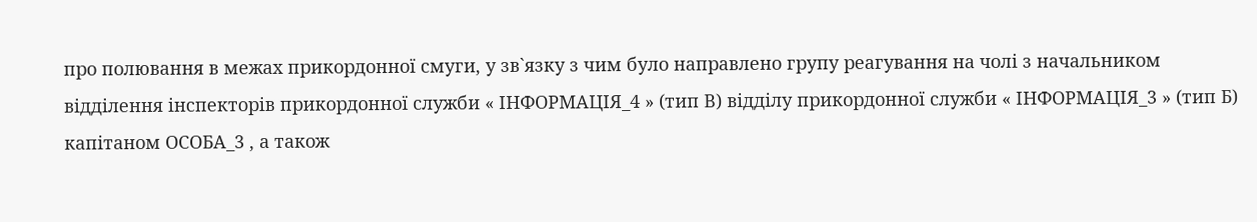про полювання в межах прикордонної смуги, у зв`язку з чим було направлено групу реагування на чолі з начальником відділення інспекторів прикордонної служби « ІНФОРМАЦІЯ_4 » (тип В) відділу прикордонної служби « ІНФОРМАЦІЯ_3 » (тип Б) капітаном ОСОБА_3 , а також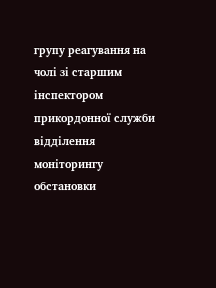групу реагування на чолі зі старшим інспектором прикордонної служби відділення моніторингу обстановки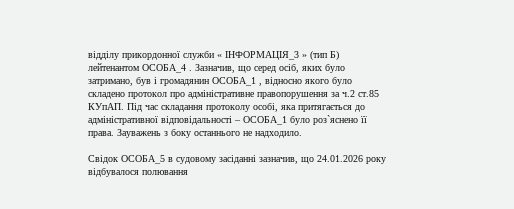відділу прикордонної служби « ІНФОРМАЦІЯ_3 » (тип Б) лейтенантом ОСОБА_4 . Зазначив, що серед осіб, яких було затримано, був і громадянин ОСОБА_1 , відносно якого було складено протокол про адміністративне правопорушення за ч.2 ст.85 КУпАП. Під час складання протоколу особі, яка притягається до адміністративної відповідальності – ОСОБА_1 було роз`яснено її права. Зауважень з боку останнього не надходило.

Свідок ОСОБА_5 в судовому засіданні зазначив, що 24.01.2026 року відбувалося полювання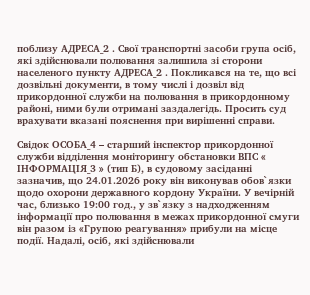поблизу АДРЕСА_2 . Свої транспортні засоби група осіб, які здійснювали полювання залишила зі сторони населеного пункту АДРЕСА_2 . Покликався на те, що всі дозвільні документи, в тому числі і дозвіл від прикордонної служби на полювання в прикордонному районі, ними були отримані заздалегідь. Просить суд врахувати вказані пояснення при вирішенні справи.

Свідок ОСОБА_4 – старший інспектор прикордонної служби відділення моніторингу обстановки ВПС « ІНФОРМАЦІЯ_3 » (тип Б), в судовому засіданні зазначив, що 24.01.2026 року він виконував обов`язки щодо охорони державного кордону України. У вечірній час, близько 19:00 год., у зв`язку з надходженням інформації про полювання в межах прикордонної смуги він разом із «Групою реагування» прибули на місце події. Надалі, осіб, які здійснювали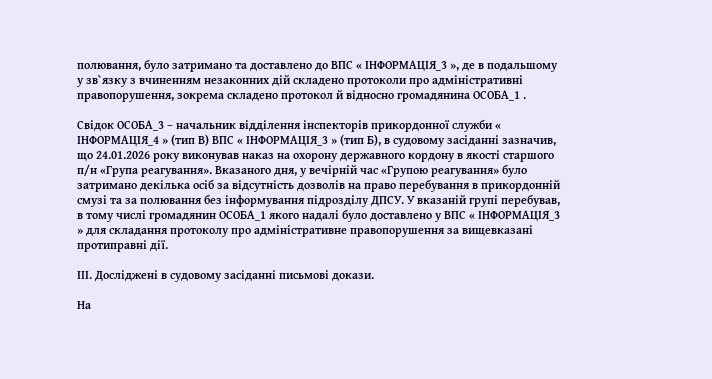полювання, було затримано та доставлено до ВПС « ІНФОРМАЦІЯ_3 », де в подальшому у зв`язку з вчиненням незаконних дій складено протоколи про адміністративні правопорушення, зокрема складено протокол й відносно громадянина ОСОБА_1 .

Свідок ОСОБА_3 – начальник відділення інспекторів прикордонної служби « ІНФОРМАЦІЯ_4 » (тип В) ВПС « ІНФОРМАЦІЯ_3 » (тип Б), в судовому засіданні зазначив, що 24.01.2026 року виконував наказ на охорону державного кордону в якості старшого п/н «Група реагування». Вказаного дня, у вечірній час «Групою реагування» було затримано декілька осіб за відсутність дозволів на право перебування в прикордонній смузі та за полювання без інформування підрозділу ДПСУ. У вказаній групі перебував, в тому числі громадянин ОСОБА_1 якого надалі було доставлено у ВПС « ІНФОРМАЦІЯ_3 » для складання протоколу про адміністративне правопорушення за вищевказані протиправні дії.

ІІІ. Досліджені в судовому засіданні письмові докази.

На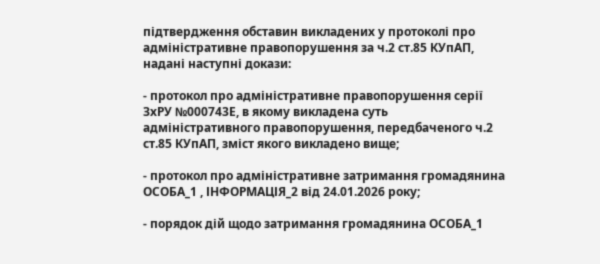підтвердження обставин викладених у протоколі про адміністративне правопорушення за ч.2 ст.85 КУпАП, надані наступні докази:

- протокол про адміністративне правопорушення серії ЗхРУ №000743Е, в якому викладена суть адміністративного правопорушення, передбаченого ч.2 ст.85 КУпАП, зміст якого викладено вище;

- протокол про адміністративне затримання громадянина ОСОБА_1 , ІНФОРМАЦІЯ_2 від 24.01.2026 року;

- порядок дій щодо затримання громадянина ОСОБА_1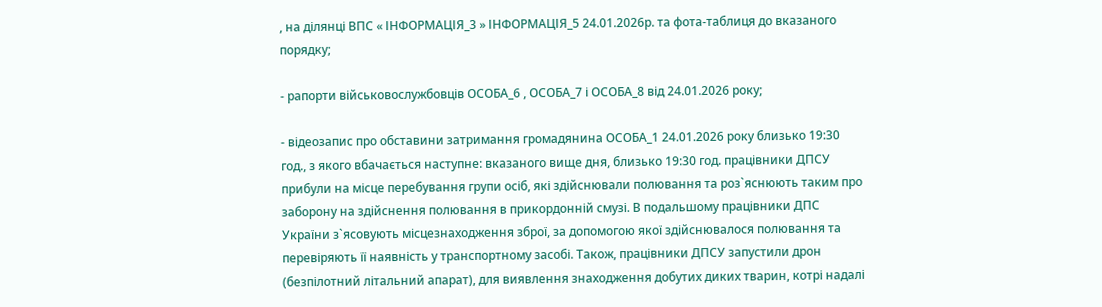, на ділянці ВПС « ІНФОРМАЦІЯ_3 » ІНФОРМАЦІЯ_5 24.01.2026р. та фота-таблиця до вказаного порядку;

- рапорти військовослужбовців ОСОБА_6 , ОСОБА_7 і ОСОБА_8 від 24.01.2026 року;

- відеозапис про обставини затримання громадянина ОСОБА_1 24.01.2026 року близько 19:30 год., з якого вбачається наступне: вказаного вище дня, близько 19:30 год. працівники ДПСУ прибули на місце перебування групи осіб, які здійснювали полювання та роз`яснюють таким про заборону на здійснення полювання в прикордонній смузі. В подальшому працівники ДПС України з`ясовують місцезнаходження зброї, за допомогою якої здійснювалося полювання та перевіряють її наявність у транспортному засобі. Також, працівники ДПСУ запустили дрон (безпілотний літальний апарат), для виявлення знаходження добутих диких тварин, котрі надалі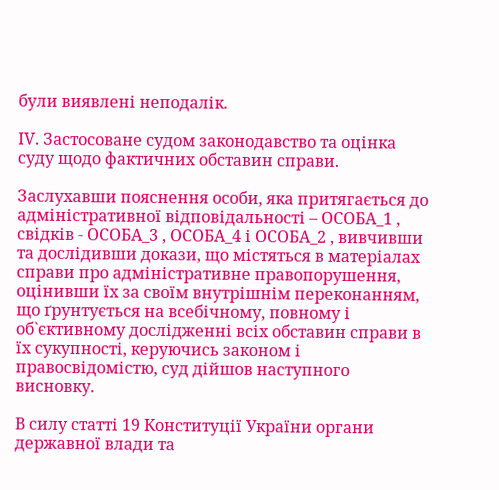були виявлені неподалік.

ІV. Застосоване судом законодавство та оцінка суду щодо фактичних обставин справи.

Заслухавши пояснення особи, яка притягається до адміністративної відповідальності – ОСОБА_1 , свідків - ОСОБА_3 , ОСОБА_4 і ОСОБА_2 , вивчивши та дослідивши докази, що містяться в матеріалах справи про адміністративне правопорушення, оцінивши їх за своїм внутрішнім переконанням, що ґрунтується на всебічному, повному і об`єктивному дослідженні всіх обставин справи в їх сукупності, керуючись законом і правосвідомістю, суд дійшов наступного висновку.

В силу статті 19 Конституції України органи державної влади та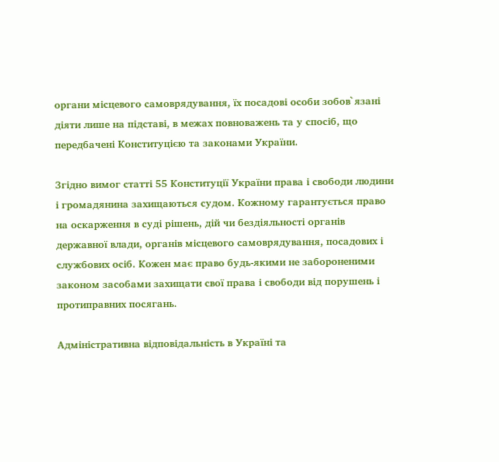органи місцевого самоврядування, їх посадові особи зобов`язані діяти лише на підставі, в межах повноважень та у спосіб, що передбачені Конституцією та законами України.

Згідно вимог статті 55 Конституції України права і свободи людини і громадянина захищаються судом. Кожному гарантується право на оскарження в суді рішень, дій чи бездіяльності органів державної влади, органів місцевого самоврядування, посадових і службових осіб. Кожен має право будь-якими не забороненими законом засобами захищати свої права і свободи від порушень і протиправних посягань.

Адміністративна відповідальність в Україні та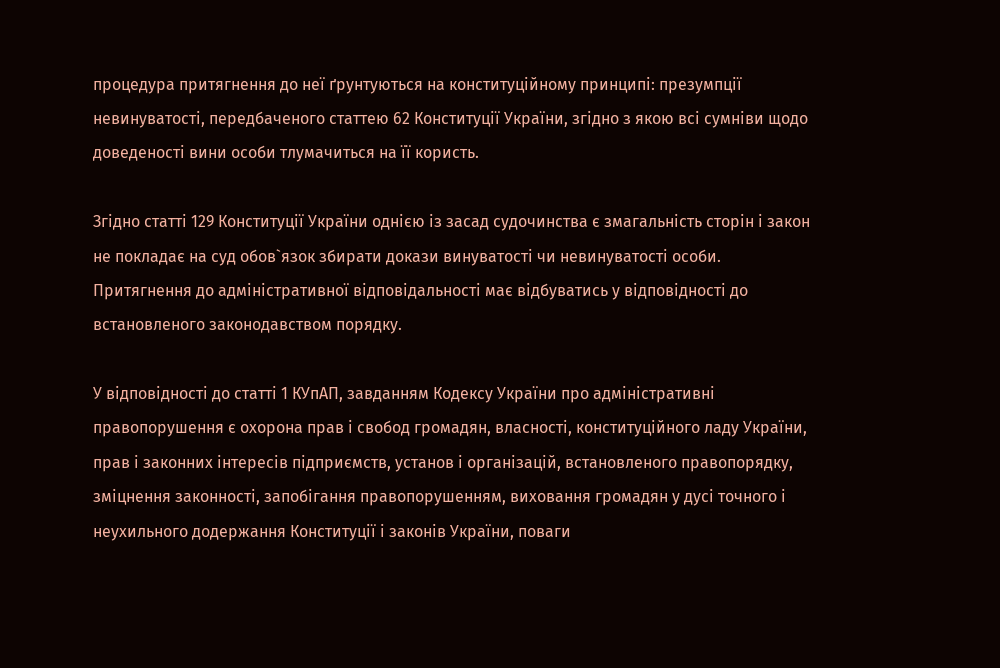процедура притягнення до неї ґрунтуються на конституційному принципі: презумпції невинуватості, передбаченого статтею 62 Конституції України, згідно з якою всі сумніви щодо доведеності вини особи тлумачиться на її користь.

Згідно статті 129 Конституції України однією із засад судочинства є змагальність сторін і закон не покладає на суд обов`язок збирати докази винуватості чи невинуватості особи. Притягнення до адміністративної відповідальності має відбуватись у відповідності до встановленого законодавством порядку.

У відповідності до статті 1 КУпАП, завданням Кодексу України про адміністративні правопорушення є охорона прав і свобод громадян, власності, конституційного ладу України, прав і законних інтересів підприємств, установ і організацій, встановленого правопорядку, зміцнення законності, запобігання правопорушенням, виховання громадян у дусі точного і неухильного додержання Конституції і законів України, поваги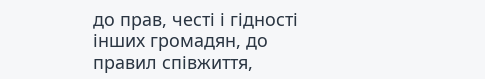до прав, честі і гідності інших громадян, до правил співжиття,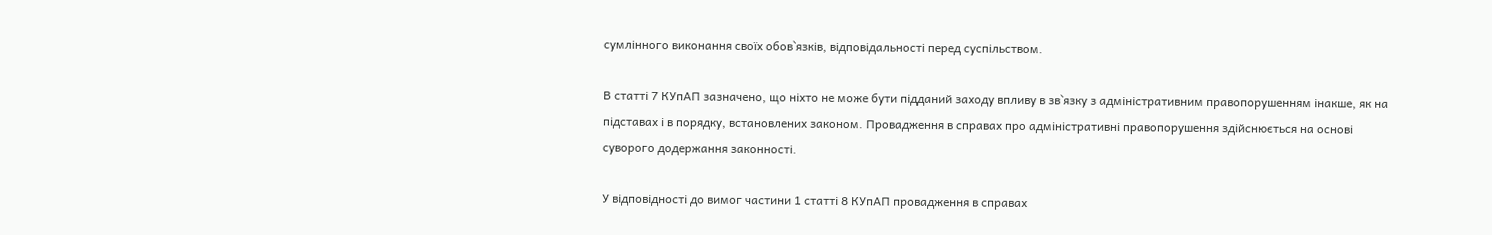сумлінного виконання своїх обов`язків, відповідальності перед суспільством.

В статті 7 КУпАП зазначено, що ніхто не може бути підданий заходу впливу в зв`язку з адміністративним правопорушенням інакше, як на підставах і в порядку, встановлених законом. Провадження в справах про адміністративні правопорушення здійснюється на основі суворого додержання законності.

У відповідності до вимог частини 1 статті 8 КУпАП провадження в справах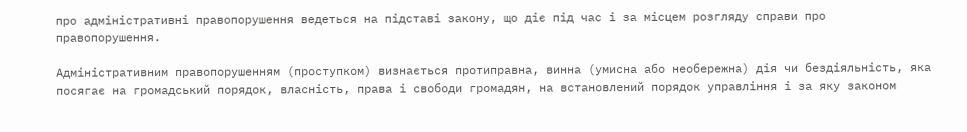про адміністративні правопорушення ведеться на підставі закону, що діє під час і за місцем розгляду справи про правопорушення.

Адміністративним правопорушенням (проступком) визнається протиправна, винна (умисна або необережна) дія чи бездіяльність, яка посягає на громадський порядок, власність, права і свободи громадян, на встановлений порядок управління і за яку законом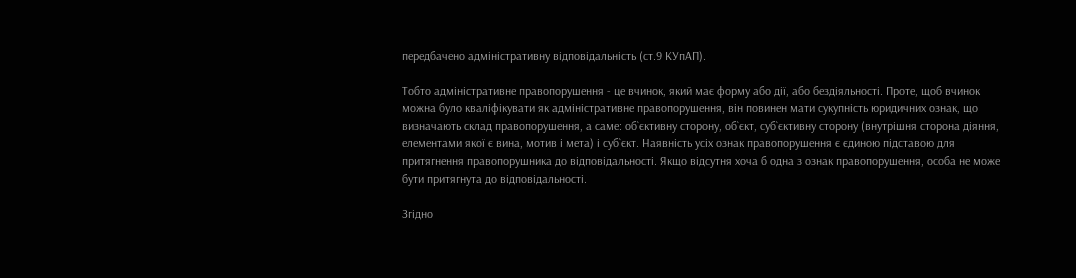передбачено адміністративну відповідальність (ст.9 КУпАП).

Тобто адміністративне правопорушення - це вчинок, який має форму або дії, або бездіяльності. Проте, щоб вчинок можна було кваліфікувати як адміністративне правопорушення, він повинен мати сукупність юридичних ознак, що визначають склад правопорушення, а саме: об`єктивну сторону, об`єкт, суб`єктивну сторону (внутрішня сторона діяння, елементами якої є вина, мотив і мета) і суб`єкт. Наявність усіх ознак правопорушення є єдиною підставою для притягнення правопорушника до відповідальності. Якщо відсутня хоча б одна з ознак правопорушення, особа не може бути притягнута до відповідальності.

Згідно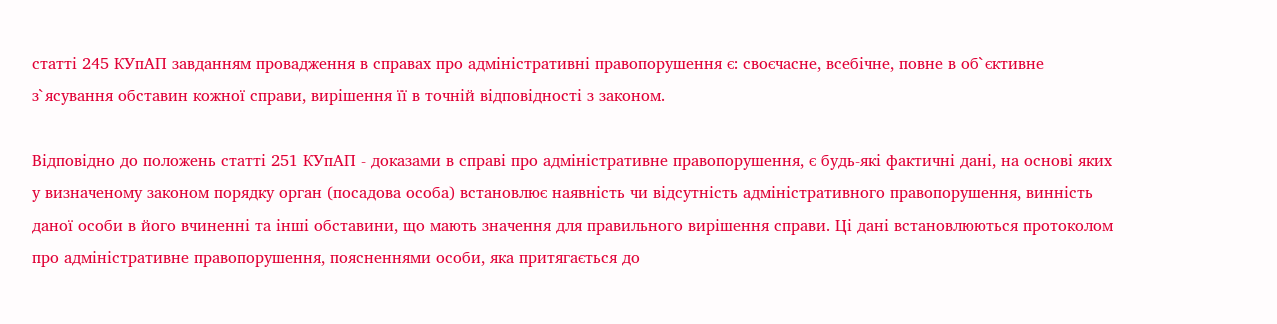статті 245 КУпАП завданням провадження в справах про адміністративні правопорушення є: своєчасне, всебічне, повне в об`єктивне з`ясування обставин кожної справи, вирішення її в точній відповідності з законом.

Відповідно до положень статті 251 КУпАП - доказами в справі про адміністративне правопорушення, є будь-які фактичні дані, на основі яких у визначеному законом порядку орган (посадова особа) встановлює наявність чи відсутність адміністративного правопорушення, винність даної особи в його вчиненні та інші обставини, що мають значення для правильного вирішення справи. Ці дані встановлюються протоколом про адміністративне правопорушення, поясненнями особи, яка притягається до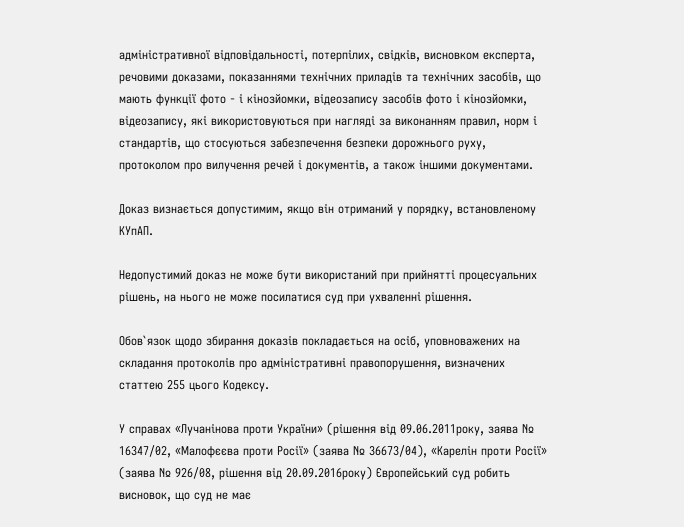адміністративної відповідальності, потерпілих, свідків, висновком експерта, речовими доказами, показаннями технічних приладів та технічних засобів, що мають функції фото - і кінозйомки, відеозапису засобів фото і кінозйомки, відеозапису, які використовуються при нагляді за виконанням правил, норм і стандартів, що стосуються забезпечення безпеки дорожнього руху, протоколом про вилучення речей і документів, а також іншими документами.

Доказ визнається допустимим, якщо він отриманий у порядку, встановленому КУпАП.

Недопустимий доказ не може бути використаний при прийнятті процесуальних рішень, на нього не може посилатися суд при ухваленні рішення.

Обов`язок щодо збирання доказів покладається на осіб, уповноважених на складання протоколів про адміністративні правопорушення, визначених статтею 255 цього Кодексу.

У справах «Лучанінова проти України» (рішення від 09.06.2011року, заява № 16347/02, «Малофєєва проти Росії» (заява № 36673/04), «Карелін проти Росії» (заява № 926/08, рішення від 20.09.2016року) Європейський суд робить висновок, що суд не має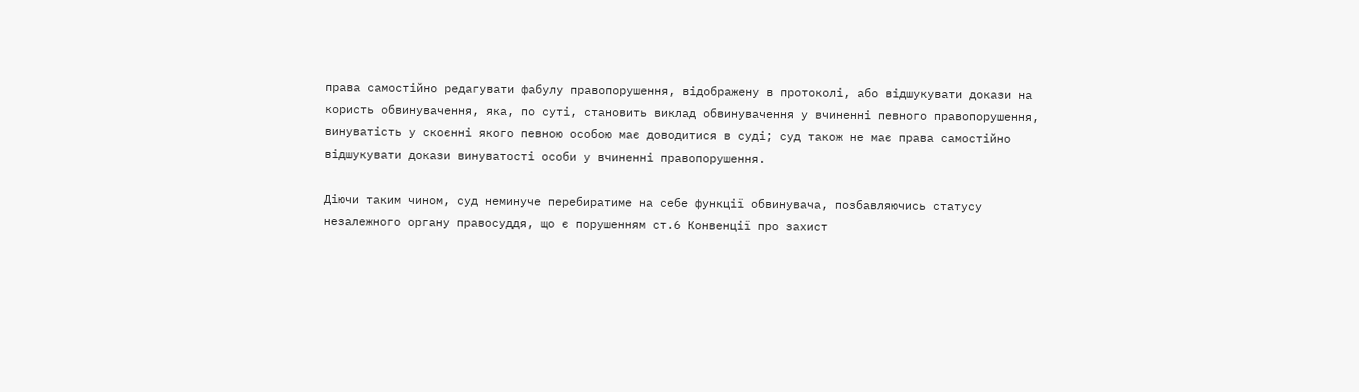права самостійно редагувати фабулу правопорушення, відображену в протоколі, або відшукувати докази на користь обвинувачення, яка, по суті, становить виклад обвинувачення у вчиненні певного правопорушення, винуватість у скоєнні якого певною особою має доводитися в суді; суд також не має права самостійно відшукувати докази винуватості особи у вчиненні правопорушення.

Діючи таким чином, суд неминуче перебиратиме на себе функції обвинувача, позбавляючись статусу незалежного органу правосуддя, що є порушенням ст.6 Конвенції про захист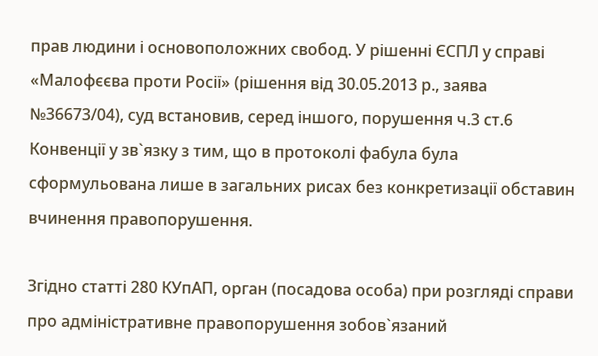прав людини і основоположних свобод. У рішенні ЄСПЛ у справі «Малофєєва проти Росії» (рішення від 30.05.2013 р., заява №36673/04), суд встановив, серед іншого, порушення ч.3 ст.6 Конвенції у зв`язку з тим, що в протоколі фабула була сформульована лише в загальних рисах без конкретизації обставин вчинення правопорушення.

Згідно статті 280 КУпАП, орган (посадова особа) при розгляді справи про адміністративне правопорушення зобов`язаний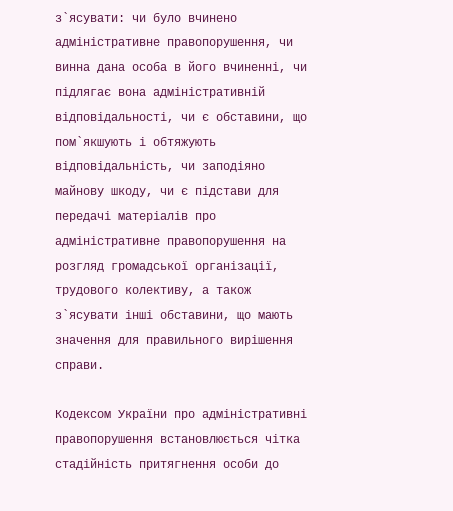з`ясувати: чи було вчинено адміністративне правопорушення, чи винна дана особа в його вчиненні, чи підлягає вона адміністративній відповідальності, чи є обставини, що пом`якшують і обтяжують відповідальність, чи заподіяно майнову шкоду, чи є підстави для передачі матеріалів про адміністративне правопорушення на розгляд громадської організації, трудового колективу, а також з`ясувати інші обставини, що мають значення для правильного вирішення справи.

Кодексом України про адміністративні правопорушення встановлюється чітка стадійність притягнення особи до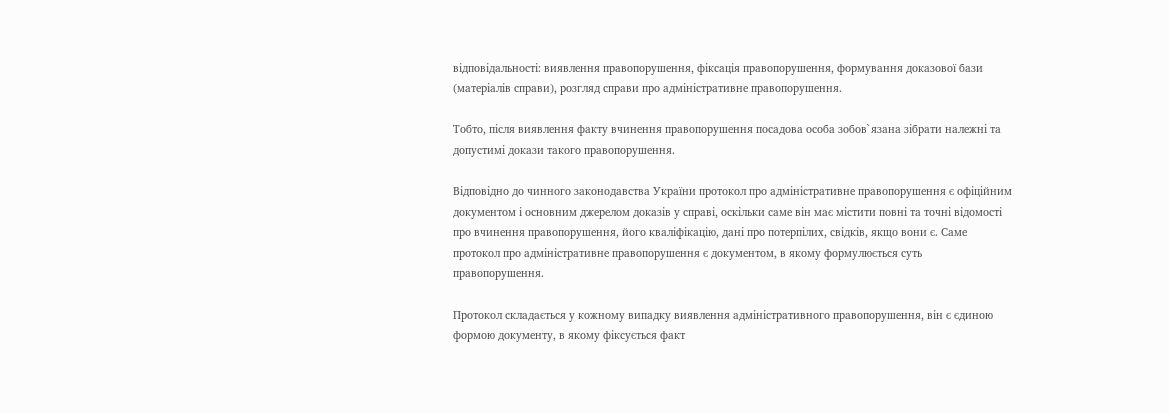відповідальності: виявлення правопорушення, фіксація правопорушення, формування доказової бази (матеріалів справи), розгляд справи про адміністративне правопорушення.

Тобто, після виявлення факту вчинення правопорушення посадова особа зобов`язана зібрати належні та допустимі докази такого правопорушення.

Відповідно до чинного законодавства України протокол про адміністративне правопорушення є офіційним документом і основним джерелом доказів у справі, оскільки саме він має містити повні та точні відомості про вчинення правопорушення, його кваліфікацію, дані про потерпілих, свідків, якщо вони є. Саме протокол про адміністративне правопорушення є документом, в якому формулюється суть правопорушення.

Протокол складається у кожному випадку виявлення адміністративного правопорушення, він є єдиною формою документу, в якому фіксується факт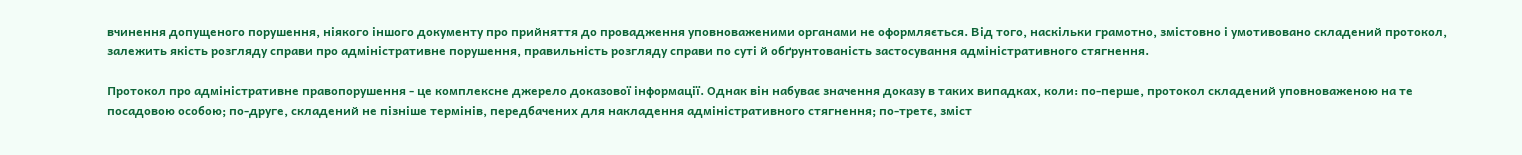вчинення допущеного порушення, ніякого іншого документу про прийняття до провадження уповноваженими органами не оформляється. Від того, наскільки грамотно, змістовно і умотивовано складений протокол, залежить якість розгляду справи про адміністративне порушення, правильність розгляду справи по суті й обґрунтованість застосування адміністративного стягнення.

Протокол про адміністративне правопорушення - це комплексне джерело доказової інформації. Однак він набуває значення доказу в таких випадках, коли: по-перше, протокол складений уповноваженою на те посадовою особою; по-друге, складений не пізніше термінів, передбачених для накладення адміністративного стягнення; по-третє, зміст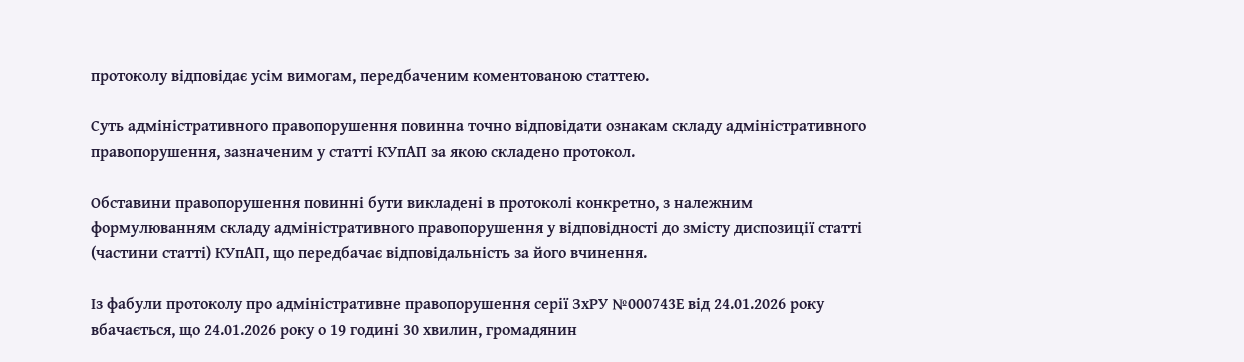протоколу відповідає усім вимогам, передбаченим коментованою статтею.

Суть адміністративного правопорушення повинна точно відповідати ознакам складу адміністративного правопорушення, зазначеним у статті КУпАП за якою складено протокол.

Обставини правопорушення повинні бути викладені в протоколі конкретно, з належним формулюванням складу адміністративного правопорушення у відповідності до змісту диспозиції статті (частини статті) КУпАП, що передбачає відповідальність за його вчинення.

Із фабули протоколу про адміністративне правопорушення серії ЗхРУ №000743Е від 24.01.2026 року вбачається, що 24.01.2026 року о 19 годині 30 хвилин, громадянин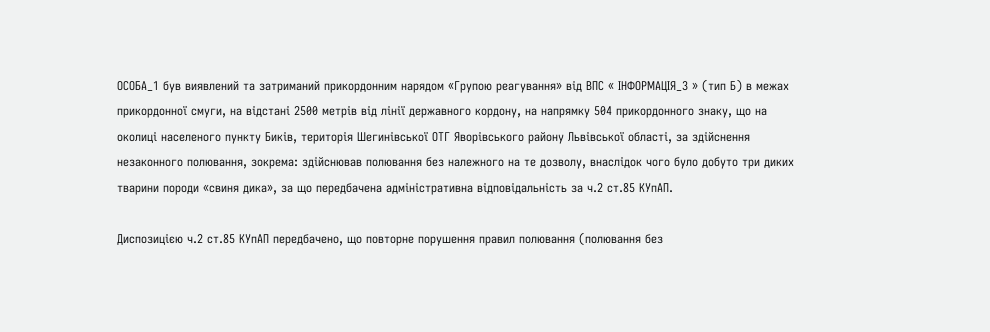ОСОБА_1 був виявлений та затриманий прикордонним нарядом «Групою реагування» від ВПС « ІНФОРМАЦІЯ_3 » (тип Б) в межах прикордонної смуги, на відстані 2500 метрів від лінії державного кордону, на напрямку 504 прикордонного знаку, що на околиці населеного пункту Биків, територія Шегинівської ОТГ Яворівського району Львівської області, за здійснення незаконного полювання, зокрема: здійснював полювання без належного на те дозволу, внаслідок чого було добуто три диких тварини породи «свиня дика», за що передбачена адміністративна відповідальність за ч.2 ст.85 КУпАП.

Диспозицією ч.2 ст.85 КУпАП передбачено, що повторне порушення правил полювання (полювання без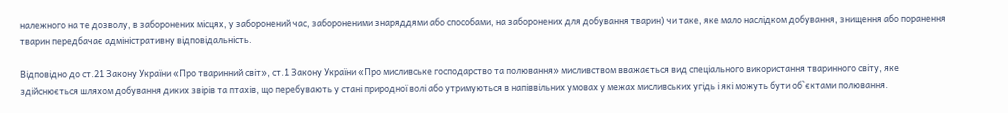належного на те дозволу, в заборонених місцях, у заборонений час, забороненими знаряддями або способами, на заборонених для добування тварин) чи таке, яке мало наслідком добування, знищення або поранення тварин передбачає адміністративну відповідальність.

Відповідно до ст.21 Закону України «Про тваринний світ», ст.1 Закону України «Про мисливське господарство та полювання» мисливством вважається вид спеціального використання тваринного світу, яке здійснюється шляхом добування диких звірів та птахів, що перебувають у стані природної волі або утримуються в напіввільних умовах у межах мисливських угідь і які можуть бути об`єктами полювання.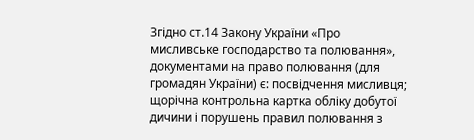Згідно ст.14 Закону України «Про мисливське господарство та полювання», документами на право полювання (для громадян України) є: посвідчення мисливця; щорічна контрольна картка обліку добутої дичини і порушень правил полювання з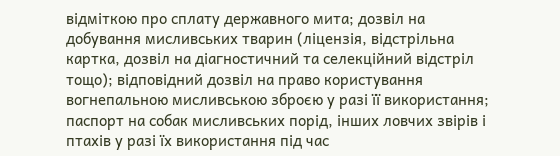відміткою про сплату державного мита; дозвіл на добування мисливських тварин (ліцензія, відстрільна картка, дозвіл на діагностичний та селекційний відстріл тощо); відповідний дозвіл на право користування вогнепальною мисливською зброєю у разі її використання; паспорт на собак мисливських порід, інших ловчих звірів і птахів у разі їх використання під час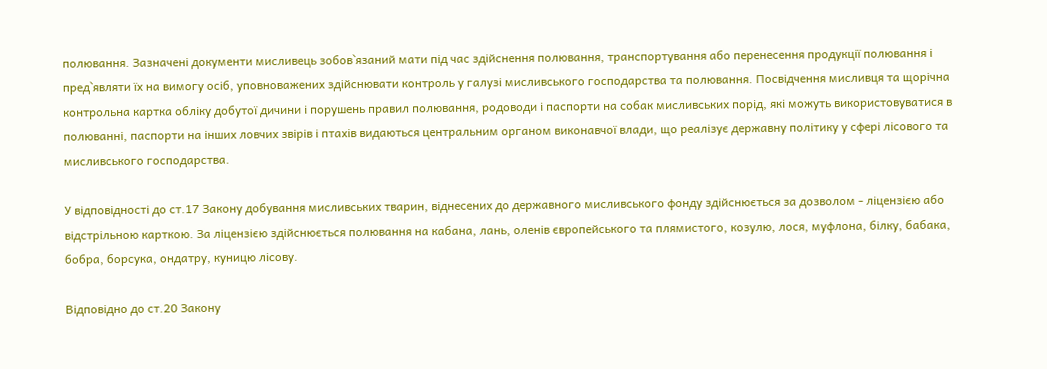полювання. Зазначені документи мисливець зобов`язаний мати під час здійснення полювання, транспортування або перенесення продукції полювання і пред`являти їх на вимогу осіб, уповноважених здійснювати контроль у галузі мисливського господарства та полювання. Посвідчення мисливця та щорічна контрольна картка обліку добутої дичини і порушень правил полювання, родоводи і паспорти на собак мисливських порід, які можуть використовуватися в полюванні, паспорти на інших ловчих звірів і птахів видаються центральним органом виконавчої влади, що реалізує державну політику у сфері лісового та мисливського господарства.

У відповідності до ст.17 Закону добування мисливських тварин, віднесених до державного мисливського фонду здійснюється за дозволом - ліцензією або відстрільною карткою. За ліцензією здійснюється полювання на кабана, лань, оленів європейського та плямистого, козулю, лося, муфлона, білку, бабака, бобра, борсука, ондатру, куницю лісову.

Відповідно до ст.20 Закону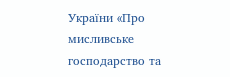України «Про мисливське господарство та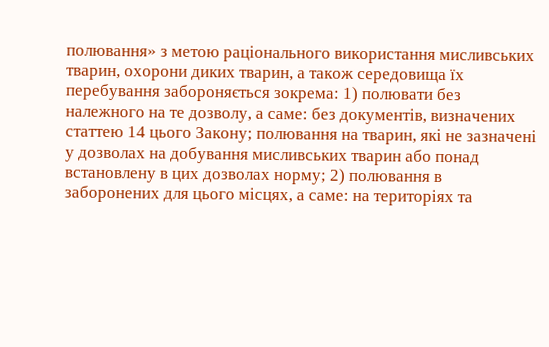полювання» з метою раціонального використання мисливських тварин, охорони диких тварин, а також середовища їх перебування забороняється зокрема: 1) полювати без належного на те дозволу, а саме: без документів, визначених статтею 14 цього Закону; полювання на тварин, які не зазначені у дозволах на добування мисливських тварин або понад встановлену в цих дозволах норму; 2) полювання в заборонених для цього місцях, а саме: на територіях та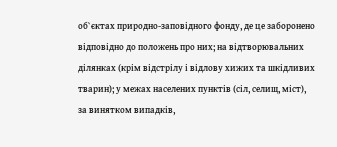об`єктах природно-заповідного фонду, де це заборонено відповідно до положень про них; на відтворювальних ділянках (крім відстрілу і відлову хижих та шкідливих тварин); у межах населених пунктів (сіл, селищ, міст), за винятком випадків,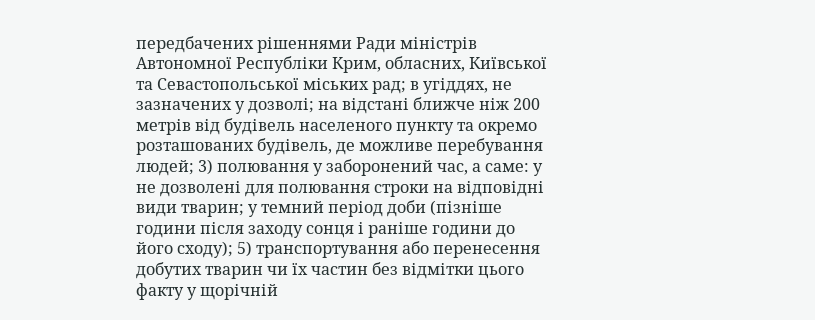передбачених рішеннями Ради міністрів Автономної Республіки Крим, обласних, Київської та Севастопольської міських рад; в угіддях, не зазначених у дозволі; на відстані ближче ніж 200 метрів від будівель населеного пункту та окремо розташованих будівель, де можливе перебування людей; 3) полювання у заборонений час, а саме: у не дозволені для полювання строки на відповідні види тварин; у темний період доби (пізніше години після заходу сонця і раніше години до його сходу); 5) транспортування або перенесення добутих тварин чи їх частин без відмітки цього факту у щорічній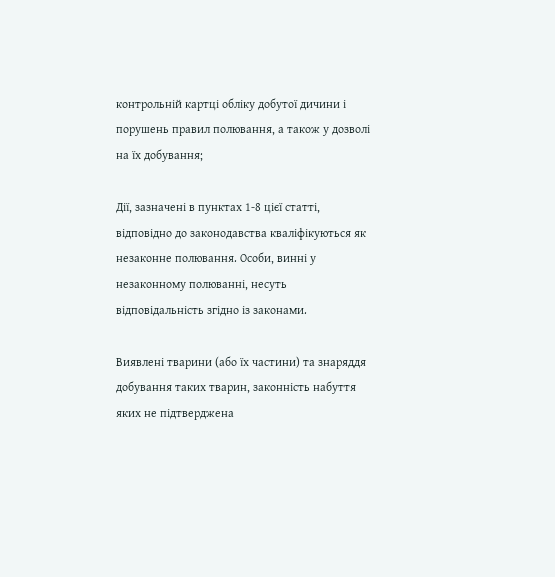контрольній картці обліку добутої дичини і порушень правил полювання, а також у дозволі на їх добування;

Дії, зазначені в пунктах 1-8 цієї статті, відповідно до законодавства кваліфікуються як незаконне полювання. Особи, винні у незаконному полюванні, несуть відповідальність згідно із законами.

Виявлені тварини (або їх частини) та знаряддя добування таких тварин, законність набуття яких не підтверджена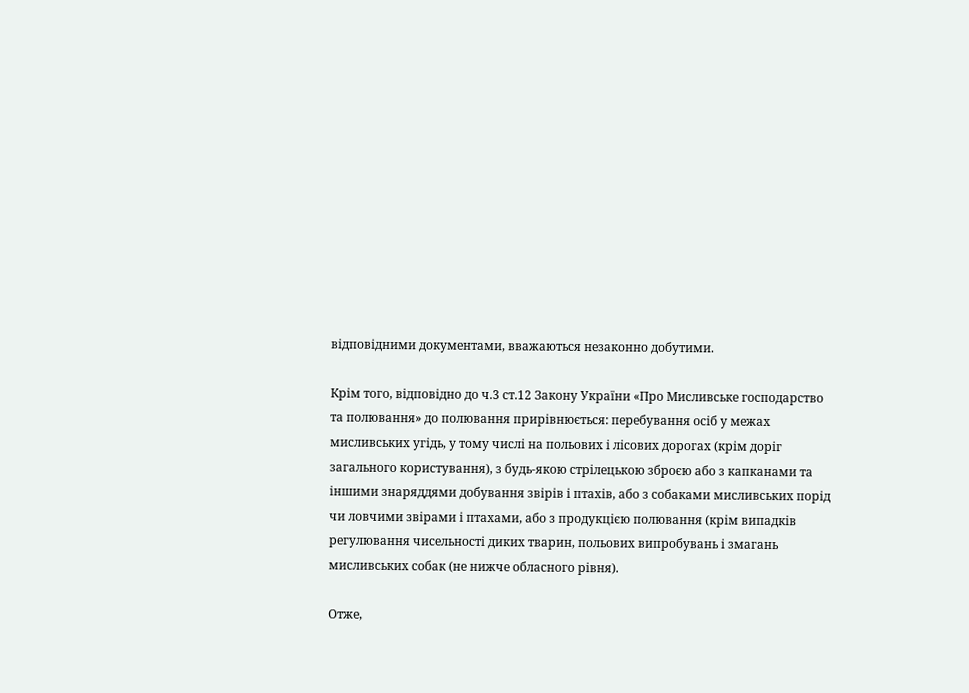відповідними документами, вважаються незаконно добутими.

Крім того, відповідно до ч.3 ст.12 Закону України «Про Мисливське господарство та полювання» до полювання прирівнюється: перебування осіб у межах мисливських угідь, у тому числі на польових і лісових дорогах (крім доріг загального користування), з будь-якою стрілецькою зброєю або з капканами та іншими знаряддями добування звірів і птахів, або з собаками мисливських порід чи ловчими звірами і птахами, або з продукцією полювання (крім випадків регулювання чисельності диких тварин, польових випробувань і змагань мисливських собак (не нижче обласного рівня).

Отже,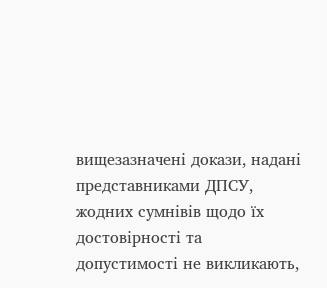вищезазначені докази, надані представниками ДПСУ, жодних сумнівів щодо їх достовірності та допустимості не викликають,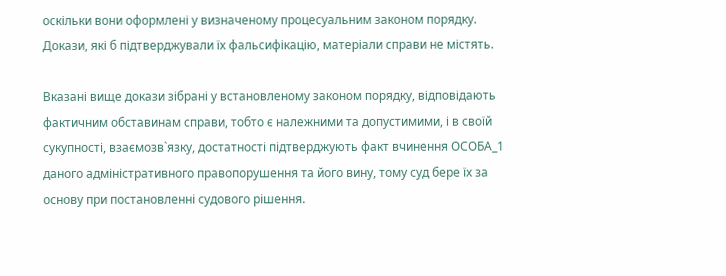оскільки вони оформлені у визначеному процесуальним законом порядку. Докази, які б підтверджували їх фальсифікацію, матеріали справи не містять.

Вказані вище докази зібрані у встановленому законом порядку, відповідають фактичним обставинам справи, тобто є належними та допустимими, і в своїй сукупності, взаємозв`язку, достатності підтверджують факт вчинення ОСОБА_1 даного адміністративного правопорушення та його вину, тому суд бере їх за основу при постановленні судового рішення.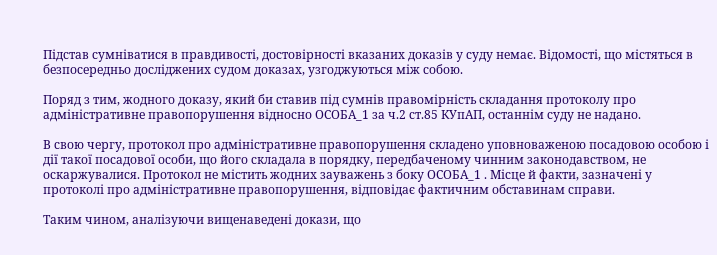Підстав сумніватися в правдивості, достовірності вказаних доказів у суду немає. Відомості, що містяться в безпосередньо досліджених судом доказах, узгоджуються між собою.

Поряд з тим, жодного доказу, який би ставив під сумнів правомірність складання протоколу про адміністративне правопорушення відносно ОСОБА_1 за ч.2 ст.85 КУпАП, останнім суду не надано.

В свою чергу, протокол про адміністративне правопорушення складено уповноваженою посадовою особою і дії такої посадової особи, що його складала в порядку, передбаченому чинним законодавством, не оскаржувалися. Протокол не містить жодних зауважень з боку ОСОБА_1 . Місце й факти, зазначені у протоколі про адміністративне правопорушення, відповідає фактичним обставинам справи.

Таким чином, аналізуючи вищенаведені докази, що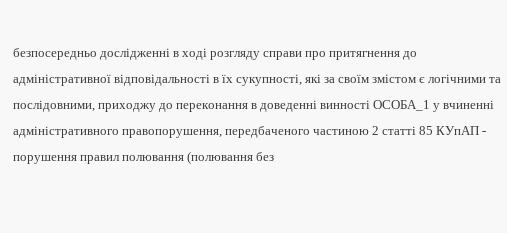безпосередньо дослідженні в ході розгляду справи про притягнення до адміністративної відповідальності в їх сукупності, які за своїм змістом є логічними та послідовними, приходжу до переконання в доведенні винності ОСОБА_1 у вчиненні адміністративного правопорушення, передбаченого частиною 2 статті 85 КУпАП - порушення правил полювання (полювання без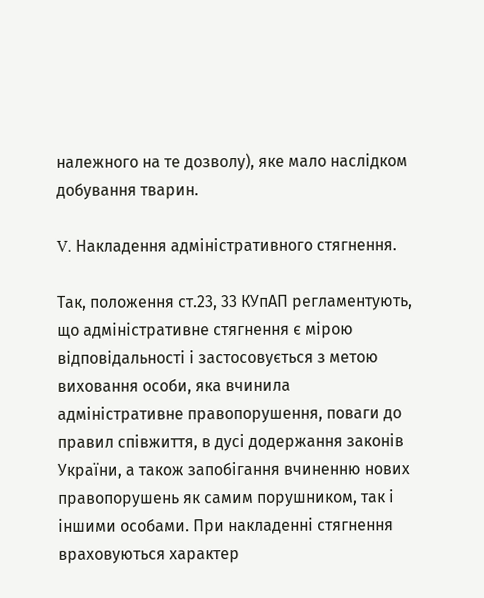належного на те дозволу), яке мало наслідком добування тварин.

V. Накладення адміністративного стягнення.

Так, положення ст.23, 33 КУпАП регламентують, що адміністративне стягнення є мірою відповідальності і застосовується з метою виховання особи, яка вчинила адміністративне правопорушення, поваги до правил співжиття, в дусі додержання законів України, а також запобігання вчиненню нових правопорушень як самим порушником, так і іншими особами. При накладенні стягнення враховуються характер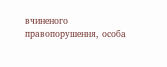вчиненого правопорушення, особа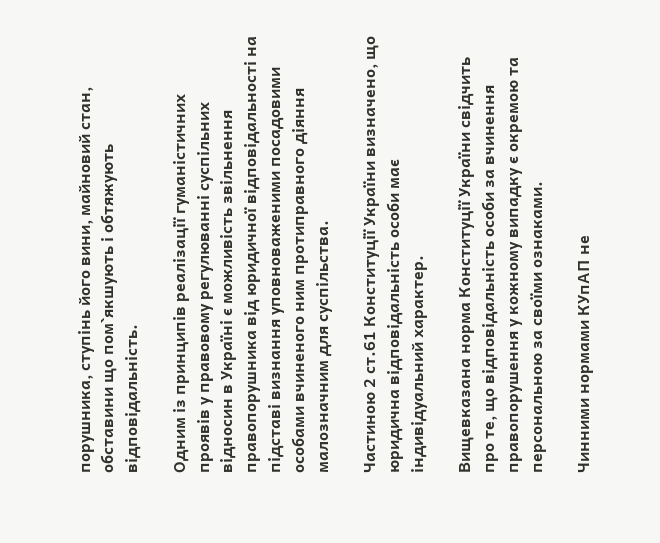порушника, ступінь його вини, майновий стан, обставини що пом`якшують і обтяжують відповідальність.

Одним із принципів реалізації гуманістичних проявів у правовому регулюванні суспільних відносин в Україні є можливість звільнення правопорушника від юридичної відповідальності на підставі визнання уповноваженими посадовими особами вчиненого ним протиправного діяння малозначним для суспільства.

Частиною 2 ст.61 Конституції України визначено, що юридична відповідальність особи має індивідуальний характер.

Вищевказана норма Конституції України свідчить про те, що відповідальність особи за вчинення правопорушення у кожному випадку є окремою та персональною за своїми ознаками.

Чинними нормами КУпАП не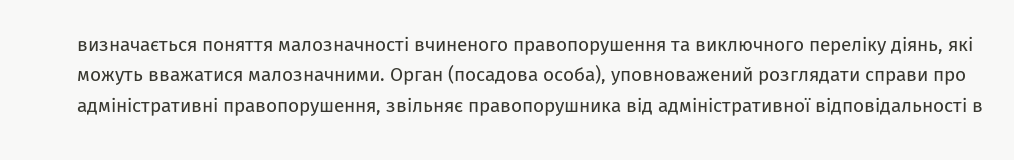визначається поняття малозначності вчиненого правопорушення та виключного переліку діянь, які можуть вважатися малозначними. Орган (посадова особа), уповноважений розглядати справи про адміністративні правопорушення, звільняє правопорушника від адміністративної відповідальності в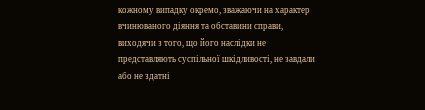кожному випадку окремо, зважаючи на характер вчинюваного діяння та обставини справи, виходячи з того, що його наслідки не представляють суспільної шкідливості, не завдали або не здатні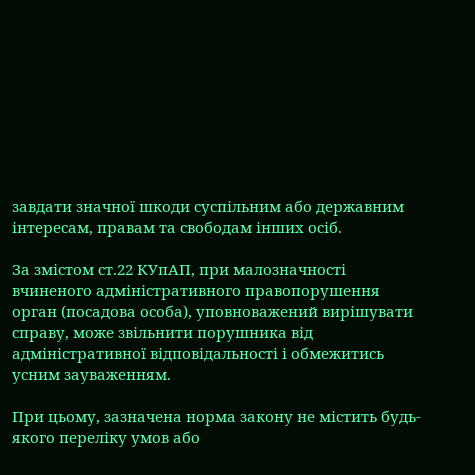завдати значної шкоди суспільним або державним інтересам, правам та свободам інших осіб.

За змістом ст.22 КУпАП, при малозначності вчиненого адміністративного правопорушення орган (посадова особа), уповноважений вирішувати справу, може звільнити порушника від адміністративної відповідальності і обмежитись усним зауваженням.

При цьому, зазначена норма закону не містить будь-якого переліку умов або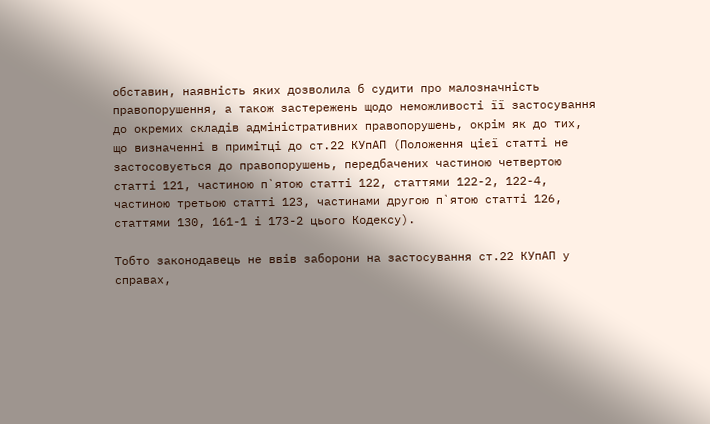обставин, наявність яких дозволила б судити про малозначність правопорушення, а також застережень щодо неможливості її застосування до окремих складів адміністративних правопорушень, окрім як до тих, що визначенні в примітці до ст.22 КУпАП (Положення цієї статті не застосовується до правопорушень, передбачених частиною четвертою статті 121, частиною п`ятою статті 122, статтями 122-2, 122-4, частиною третьою статті 123, частинами другою п`ятою статті 126, статтями 130, 161-1 і 173-2 цього Кодексу).

Тобто законодавець не ввів заборони на застосування ст.22 КУпАП у справах,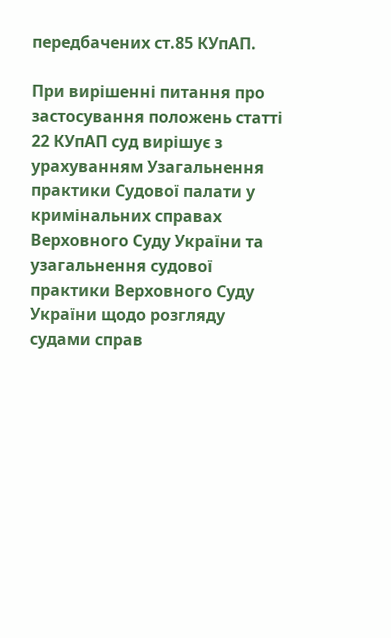передбачених ст.85 КУпАП.

При вирішенні питання про застосування положень статті 22 КУпАП суд вирішує з урахуванням Узагальнення практики Судової палати у кримінальних справах Верховного Суду України та узагальнення судової практики Верховного Суду України щодо розгляду судами справ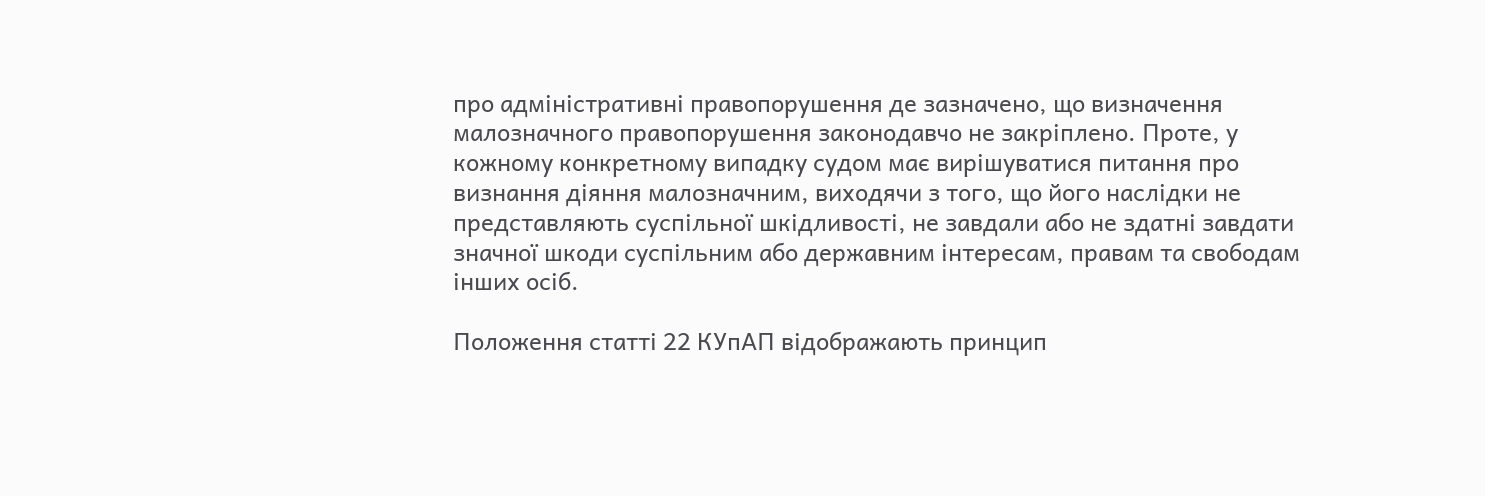про адміністративні правопорушення де зазначено, що визначення малозначного правопорушення законодавчо не закріплено. Проте, у кожному конкретному випадку судом має вирішуватися питання про визнання діяння малозначним, виходячи з того, що його наслідки не представляють суспільної шкідливості, не завдали або не здатні завдати значної шкоди суспільним або державним інтересам, правам та свободам інших осіб.

Положення статті 22 КУпАП відображають принцип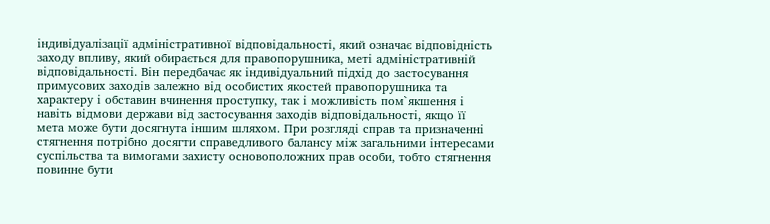індивідуалізації адміністративної відповідальності, який означає відповідність заходу впливу, який обирається для правопорушника, меті адміністративній відповідальності. Він передбачає як індивідуальний підхід до застосування примусових заходів залежно від особистих якостей правопорушника та характеру і обставин вчинення проступку, так і можливість пом`якшення і навіть відмови держави від застосування заходів відповідальності, якщо її мета може бути досягнута іншим шляхом. При розгляді справ та призначенні стягнення потрібно досягти справедливого балансу між загальними інтересами суспільства та вимогами захисту основоположних прав особи, тобто стягнення повинне бути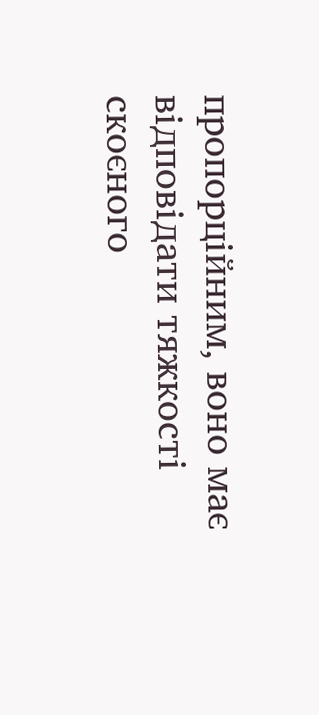пропорційним, воно має відповідати тяжкості скоєного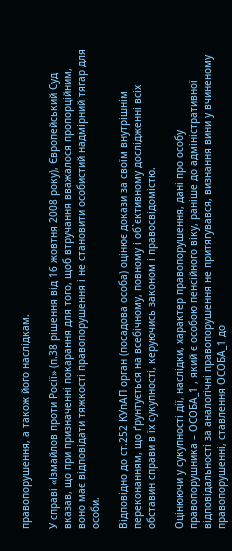правопорушення, а також його наслідкам.

У справі «Ізмайлов проти Росії» (п.38 рішення від 16 жовтня 2008 року), Європейський Суд вказав, що при призначенні покарання для того, щоб втручання вважалося пропорційним, воно має відповідати тяжкості правопорушення і не становити особистий надмірний тягар для особи.

Відповідно до ст.252 КУпАП орган (посадова особа) оцінює докази за своїм внутрішнім переконанням, що ґрунтується на всебічному, повному і об`єктивному дослідженні всіх обставин справи в їх сукупності, керуючись законом і правосвідомістю.

Оцінюючи у сукупності дії, наслідки, характер правопорушення, дані про особу правопорушника – ОСОБА_1 , який є особою пенсійного віку, раніше до адміністративної відповідальності за аналогічні правопорушення не притягувався, визнання вини у вчиненому правопорушенні, ставлення ОСОБА_1 до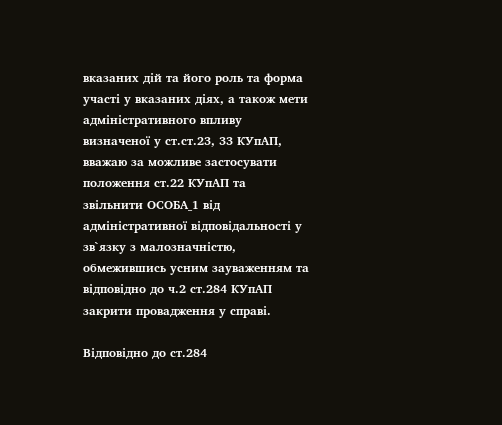вказаних дій та його роль та форма участі у вказаних діях, а також мети адміністративного впливу визначеної у ст.ст.23, 33 КУпАП, вважаю за можливе застосувати положення ст.22 КУпАП та звільнити ОСОБА_1 від адміністративної відповідальності у зв`язку з малозначністю, обмежившись усним зауваженням та відповідно до ч.2 ст.284 КУпАП закрити провадження у справі.

Відповідно до ст.284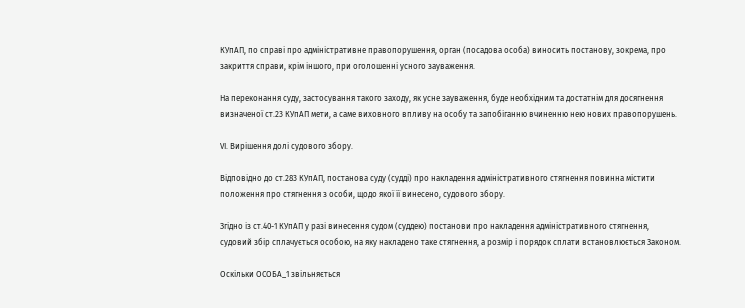КУпАП, по справі про адміністративне правопорушення, орган (посадова особа) виносить постанову, зокрема, про закриття справи, крім іншого, при оголошенні усного зауваження.

На переконання суду, застосування такого заходу, як усне зауваження, буде необхідним та достатнім для досягнення визначеної ст.23 КУпАП мети, а саме виховного впливу на особу та запобіганню вчиненню нею нових правопорушень.

VІ. Вирішення долі судового збору.

Відповідно до ст.283 КУпАП, постанова суду (судді) про накладення адміністративного стягнення повинна містити положення про стягнення з особи, щодо якої її винесено, судового збору.

Згідно із ст.40-1 КУпАП у разі винесення судом (суддею) постанови про накладення адміністративного стягнення, судовий збір сплачується особою, на яку накладено таке стягнення, а розмір і порядок сплати встановлюється Законом.

Оскільки ОСОБА_1 звільняється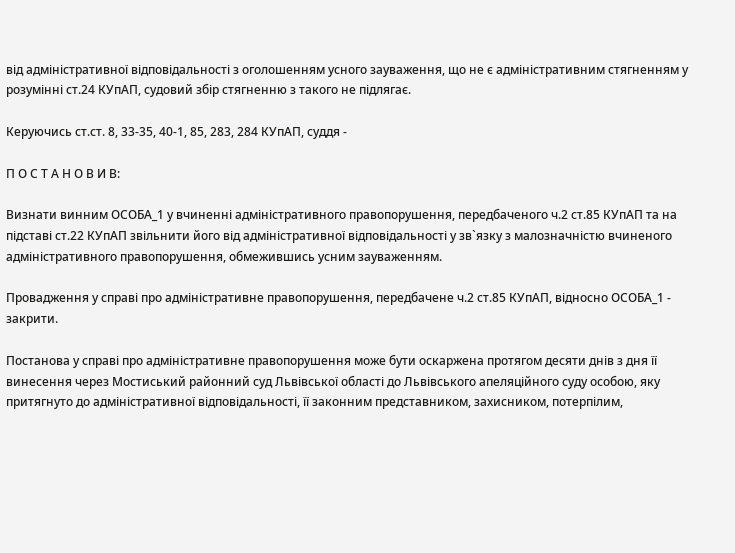від адміністративної відповідальності з оголошенням усного зауваження, що не є адміністративним стягненням у розумінні ст.24 КУпАП, судовий збір стягненню з такого не підлягає.

Керуючись ст.ст. 8, 33-35, 40-1, 85, 283, 284 КУпАП, суддя -

П О С Т А Н О В И В:

Визнати винним ОСОБА_1 у вчиненні адміністративного правопорушення, передбаченого ч.2 ст.85 КУпАП та на підставі ст.22 КУпАП звільнити його від адміністративної відповідальності у зв`язку з малозначністю вчиненого адміністративного правопорушення, обмежившись усним зауваженням.

Провадження у справі про адміністративне правопорушення, передбачене ч.2 ст.85 КУпАП, відносно ОСОБА_1 - закрити.

Постанова у справі про адміністративне правопорушення може бути оскаржена протягом десяти днів з дня її винесення через Мостиський районний суд Львівської області до Львівського апеляційного суду особою, яку притягнуто до адміністративної відповідальності, її законним представником, захисником, потерпілим,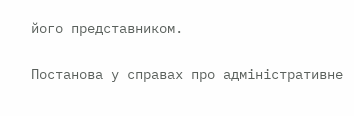його представником.

Постанова у справах про адміністративне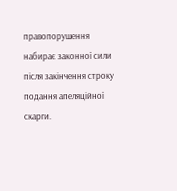правопорушення набирає законної сили після закінчення строку подання апеляційної скарги.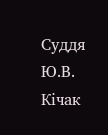Суддя Ю.В. Кічак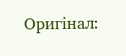Оригінал: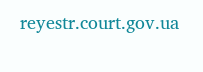reyestr.court.gov.ua